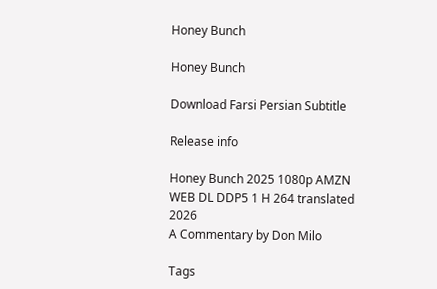Honey Bunch

Honey Bunch

Download Farsi Persian Subtitle

Release info

Honey Bunch 2025 1080p AMZN WEB DL DDP5 1 H 264 translated 2026
A Commentary by Don Milo

Tags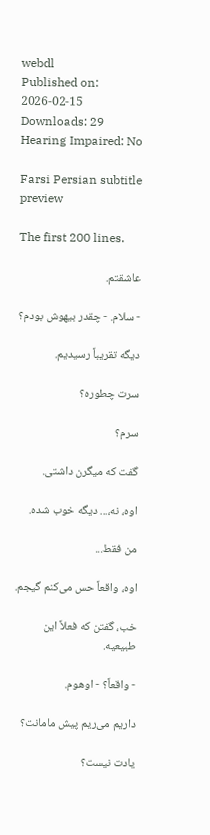webdl
Published on: 2026-02-15
Downloads: 29
Hearing Impaired: No

Farsi Persian subtitle preview

The first 200 lines.

عاشقتم.

- سلام. - چقدر بیهوش بودم؟

دیگه تقریباً رسیدیم.

سرت چطوره؟

سرم؟

گفت که میگرن داشتی.

اوه، نه،... دیگه خوب شده.

من فقط...

اوه، واقعاً حس می‌کنم گیجم.

خب، گفتن که فعلاً این طبیعیه.

- واقعاً؟ - اوهوم.

داریم می‌ریم پیش مامانت؟

یادت نیست؟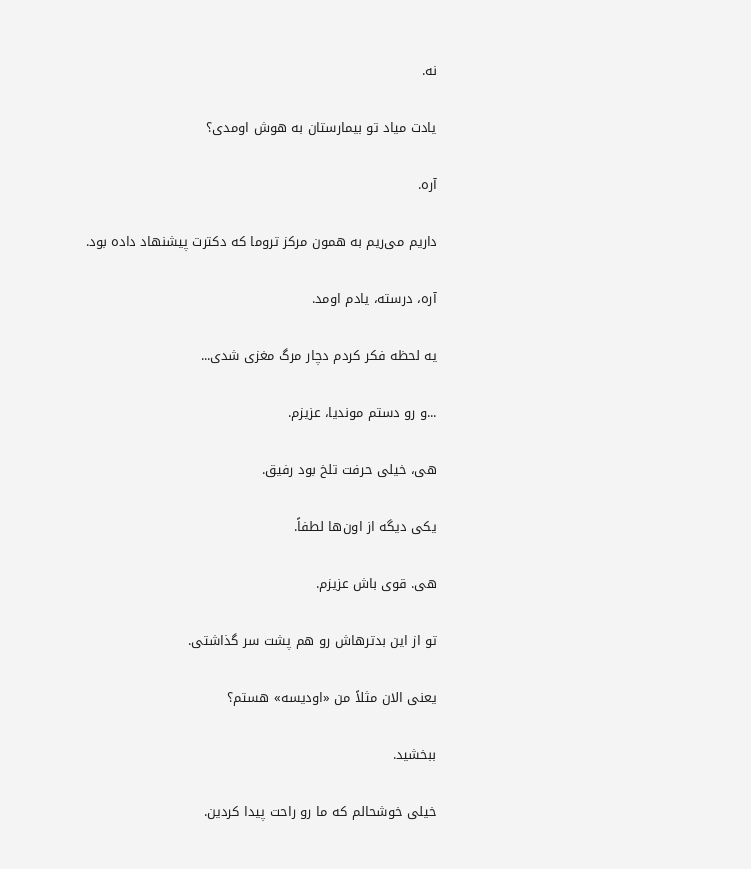نه.

یادت میاد تو بیمارستان به هوش اومدی؟

آره.

داریم می‌ریم به همون مرکز تروما که دکترت پیشنهاد داده بود.

آره، درسته، یادم اومد.

یه لحظه فکر کردم دچار مرگ مغزی شدی...

...و رو دستم موندیا، عزیزم.

هی، خیلی حرفت تلخ بود رفیق.

یکی دیگه از اون‌ها لطفاً.

هی. قوی باش عزیزم.

تو از این بدترهاش رو هم پشت سر گذاشتی.

یعنی الان مثلاً من «اودیسه» هستم؟

ببخشید.

خیلی خوشحالم که ما رو راحت پیدا کردین.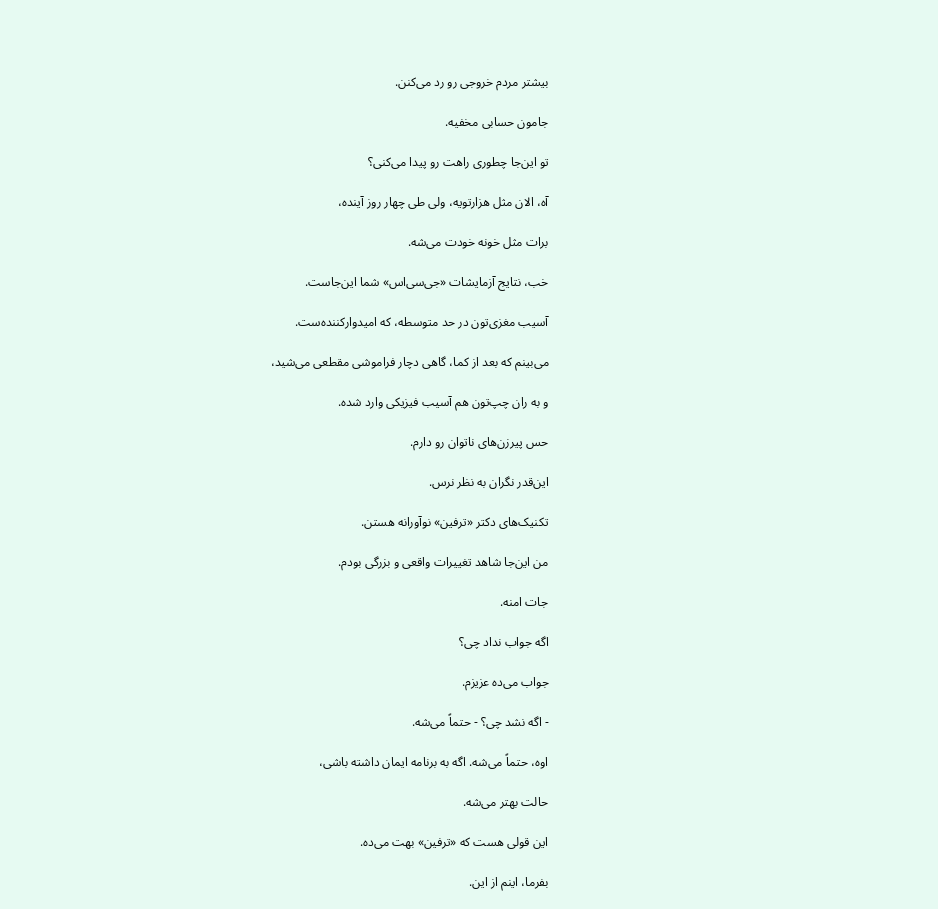بیشتر مردم خروجی رو رد می‌کنن.

جامون حسابی مخفیه.

تو این‌جا چطوری راهت رو پیدا می‌کنی؟

آه، الان مثل هزارتویه، ولی طی چهار روز آینده،

برات مثل خونه خودت می‌شه.

خب، نتایج آزمایشات «جی‌سی‌اس» شما این‌جاست.

آسیب مغزی‌تون در حد متوسطه، که امیدوارکننده‌ست.

می‌بینم که بعد از کما، گاهی دچار فراموشی مقطعی می‌شید،

و به ران چپ‌تون هم آسیب فیزیکی وارد شده.

حس پیرزن‌های ناتوان رو دارم.

این‌قدر نگران به نظر نرس.

تکنیک‌های دکتر «ترفین» نوآورانه هستن.

من این‌جا شاهد تغییرات واقعی و بزرگی بودم.

جات امنه.

اگه جواب نداد چی؟

جواب می‌ده عزیزم.

- اگه نشد چی؟ - حتماً می‌شه.

اوه، حتماً می‌شه. اگه به برنامه ایمان داشته باشی،

حالت بهتر می‌شه.

این قولی هست که «ترفین» بهت می‌ده.

بفرما، اینم از این.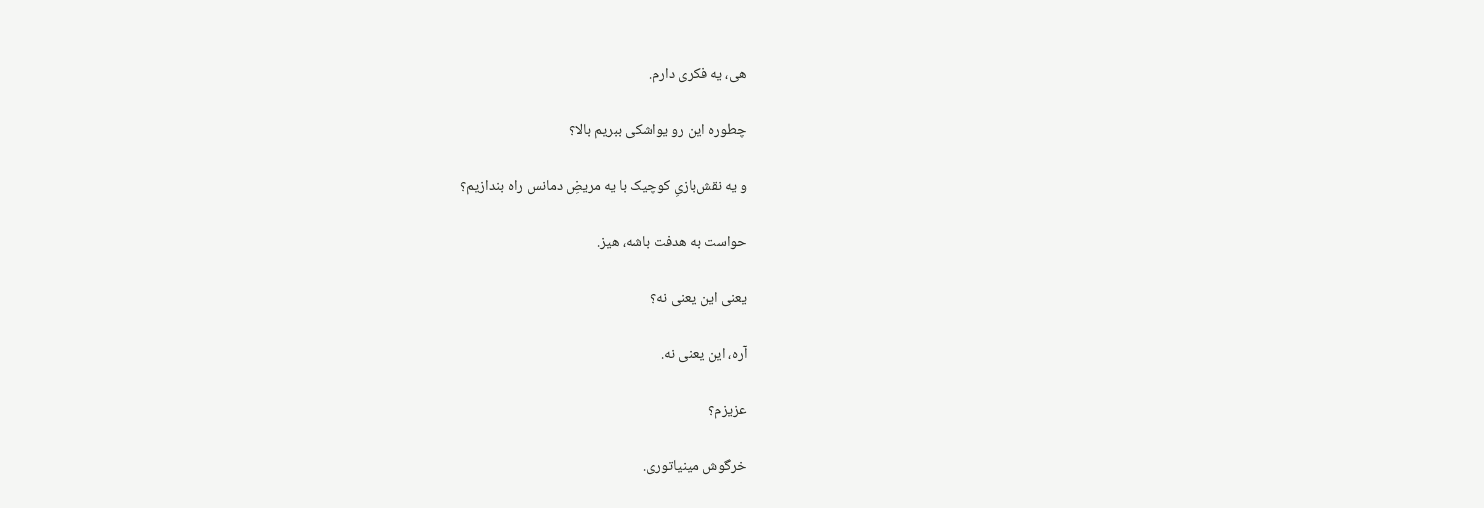هی، یه فکری دارم.

چطوره این رو یواشکی ببریم بالا؟

و یه نقش‌بازیِ کوچیک با یه مریضِ دمانس راه بندازیم؟

حواست به هدفت باشه، هیز.

یعنی این یعنی نه؟

آره، این یعنی نه.

عزیزم؟

خرگوش مینیاتوری.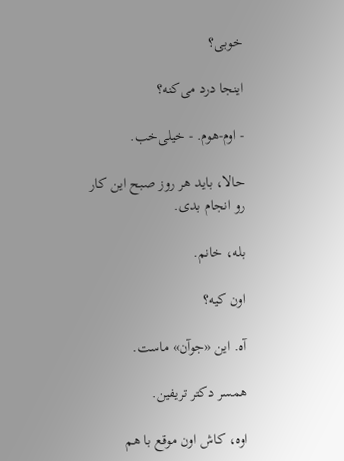خوبی؟

اینجا درد می‌کنه؟

- اوم-هوم. - خیلی‌خب.

حالا، باید هر روز صبح این کار رو انجام بدی.

بله، خانم.

اون کیه؟

آه. این «جوآن» ماست.

همسر دکتر تریفین.

اوه، کاش اون موقع با هم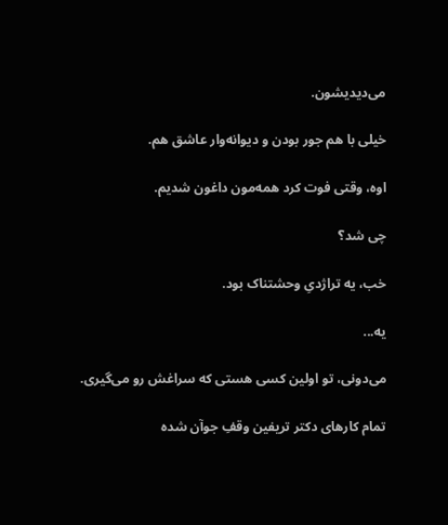می‌دیدیشون.

خیلی با هم جور بودن و دیوانه‌وار عاشق هم.

اوه، وقتی فوت کرد همه‌مون داغون شدیم.

چی شد؟

خب، یه تراژدیِ وحشتناک بود.

یه...

می‌دونی، تو اولین کسی هستی که سراغش رو می‌گیری.

تمام کارهای دکتر تریفین وقفِ جوآن شده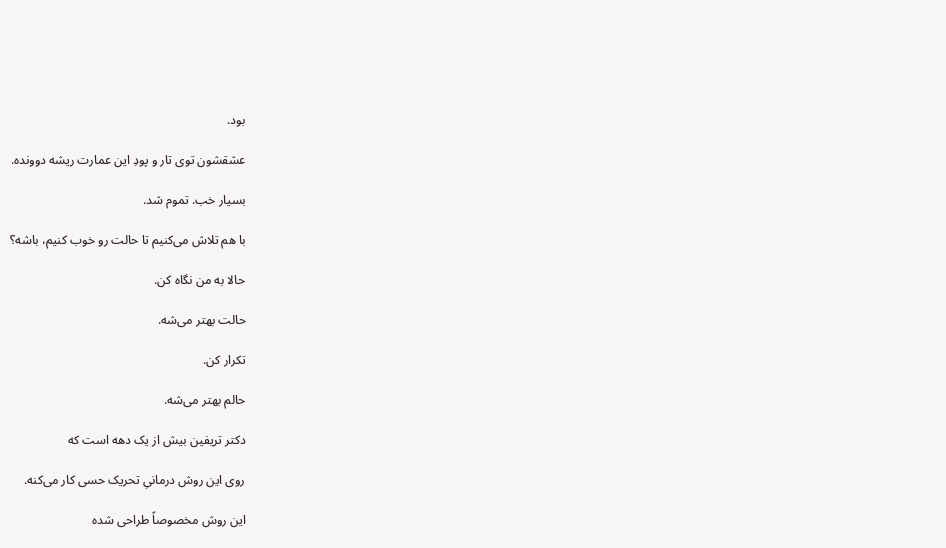بود.

عشقشون توی تار و پودِ این عمارت ریشه دوونده.

بسیار خب. تموم شد.

با هم تلاش می‌کنیم تا حالت رو خوب کنیم، باشه؟

حالا به من نگاه کن.

حالت بهتر می‌شه.

تکرار کن.

حالم بهتر می‌شه.

دکتر تریفین بیش از یک دهه است که

روی این روش درمانیِ تحریک حسی کار می‌کنه.

این روش مخصوصاً طراحی شده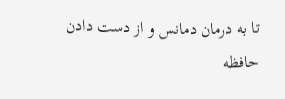تا به درمان دمانس و از دست دادن حافظه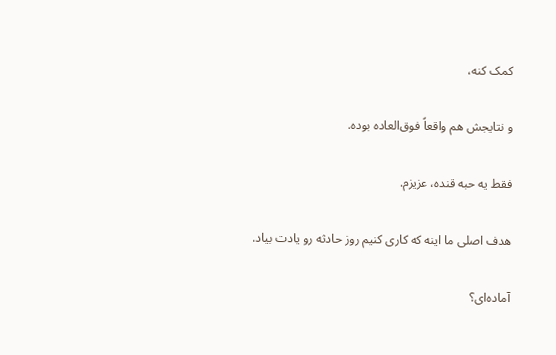کمک کنه،

و نتایجش هم واقعاً فوق‌العاده بوده.

فقط یه حبه قنده، عزیزم.

هدف اصلی ما اینه که کاری کنیم روز حادثه رو یادت بیاد.

آماده‌ای؟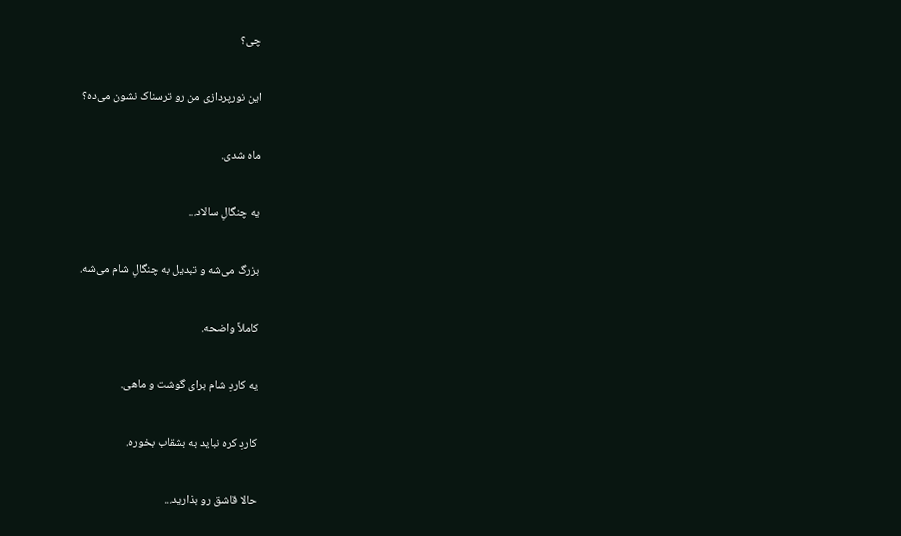چی؟

این نورپردازی من رو ترسناک نشون می‌ده؟

ماه شدی.

یه چنگالِ سالاد...

بزرگ می‌شه و تبدیل به چنگالِ شام می‌شه.

کاملاً واضحه.

یه کاردِ شام برای گوشت و ماهی.

کاردِ کره نباید به بشقاب بخوره.

حالا قاشق رو بذارید...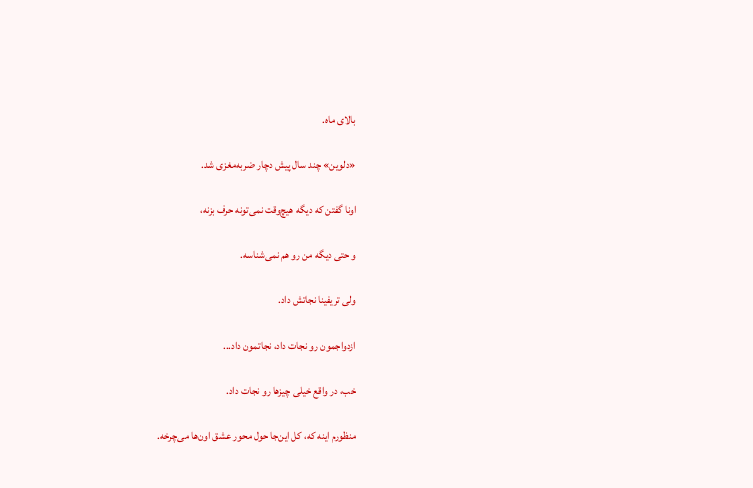بالای ماه.

«دلوین» چند سال پیش دچار ضربه‌مغزی شد.

اونا گفتن که دیگه هیچ‌وقت نمی‌تونه حرف بزنه،

و حتی دیگه من رو هم نمی‌شناسه.

ولی تریفینا نجاتش داد.

ازدواجمون رو نجات داد، نجاتمون داد...

خب، در واقع خیلی چیزها رو نجات داد.

منظورم اینه که، کل این‌جا حول محور عشق اون‌ها می‌چرخه.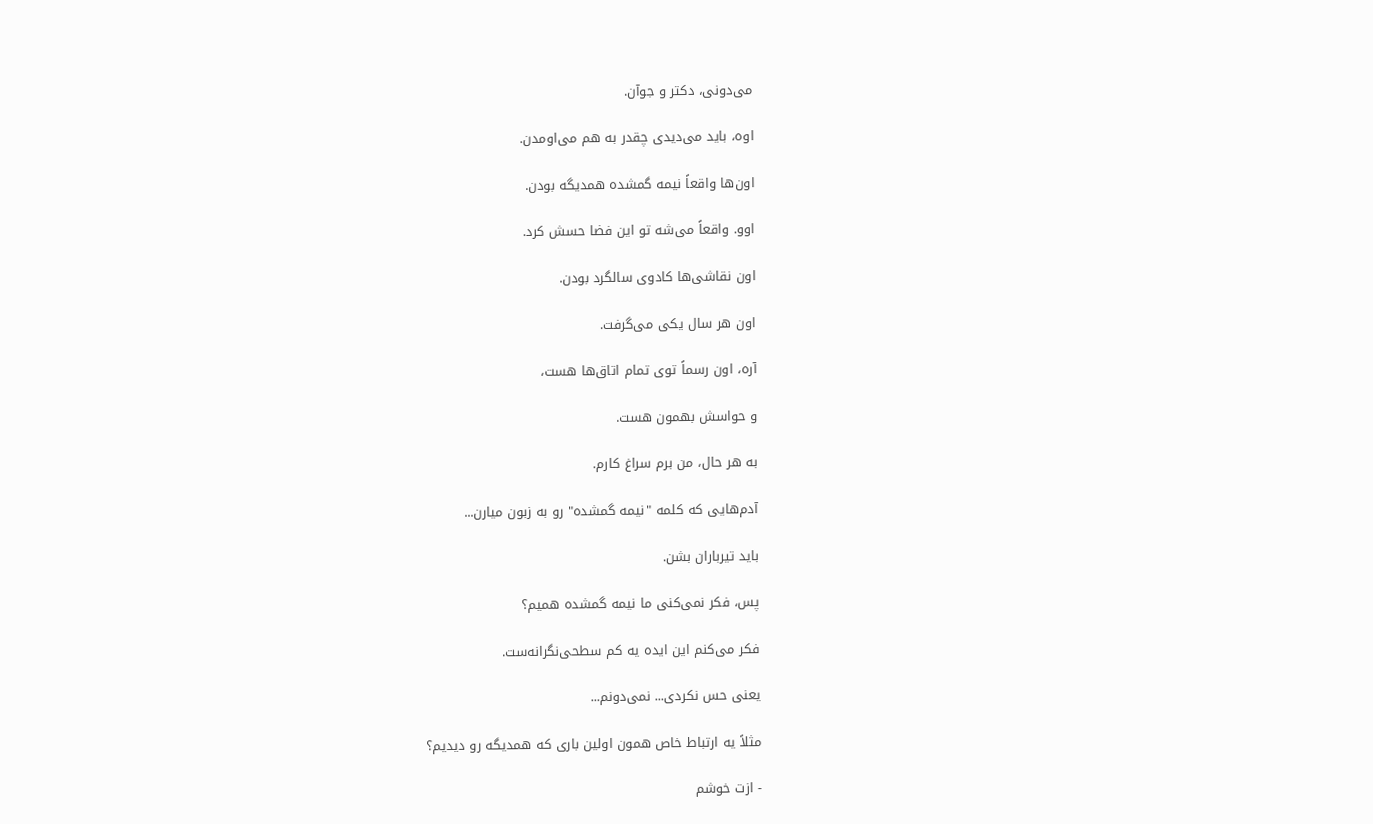می‌دونی، دکتر و جوآن.

اوه، باید می‌دیدی چقدر به هم می‌اومدن.

اون‌ها واقعاً نیمه گمشده همدیگه بودن.

اوو. واقعاً می‌شه تو این فضا حسش کرد.

اون نقاشی‌ها کادوی سالگرد بودن.

اون هر سال یکی می‌گرفت.

آره، اون رسماً توی تمام اتاق‌ها هست،

و حواسش بهمون هست.

به هر حال، من برم سراغ کارم.

آدم‌هایی که کلمه "نیمه گمشده" رو به زبون میارن...

باید تیرباران بشن.

پس، فکر نمی‌کنی ما نیمه گمشده همیم؟

فکر می‌کنم این ایده یه کم سطحی‌نگرانه‌ست.

یعنی حس نکردی... نمی‌دونم...

مثلاً یه ارتباط خاص همون اولین باری که همدیگه رو دیدیم؟

- ازت خوشم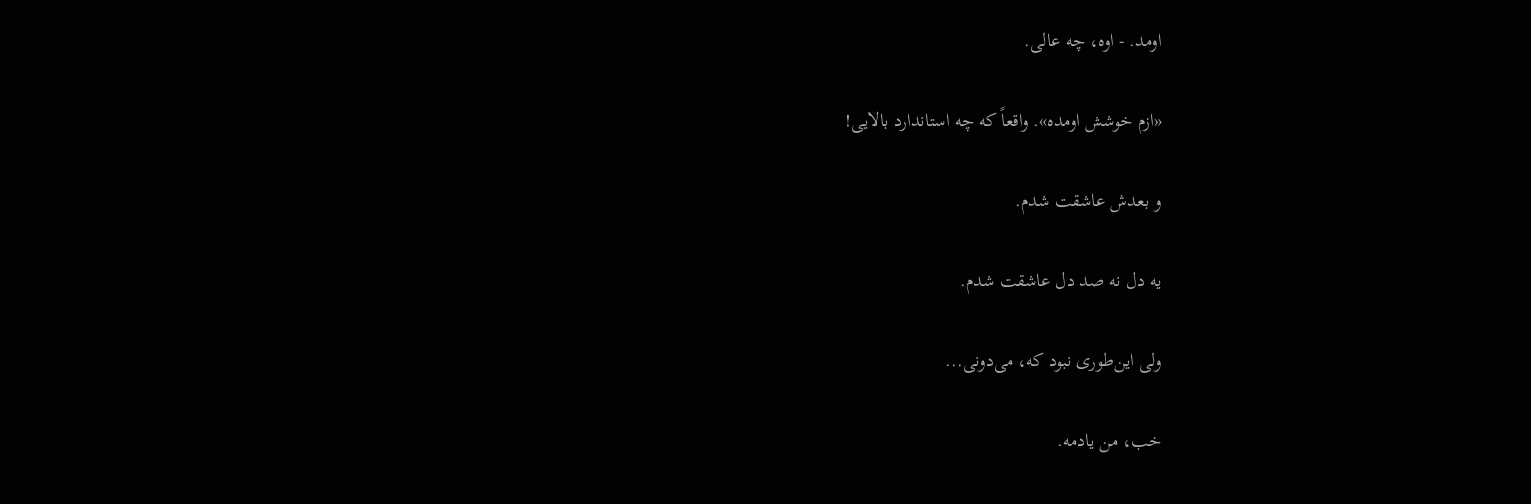اومد. - اوه، چه عالی.

«ازم خوشش اومده». واقعاً که چه استاندارد بالایی!

و بعدش عاشقت شدم.

یه دل نه صد دل عاشقت شدم.

ولی این‌طوری نبود که، می‌دونی...

خب، من یادمه.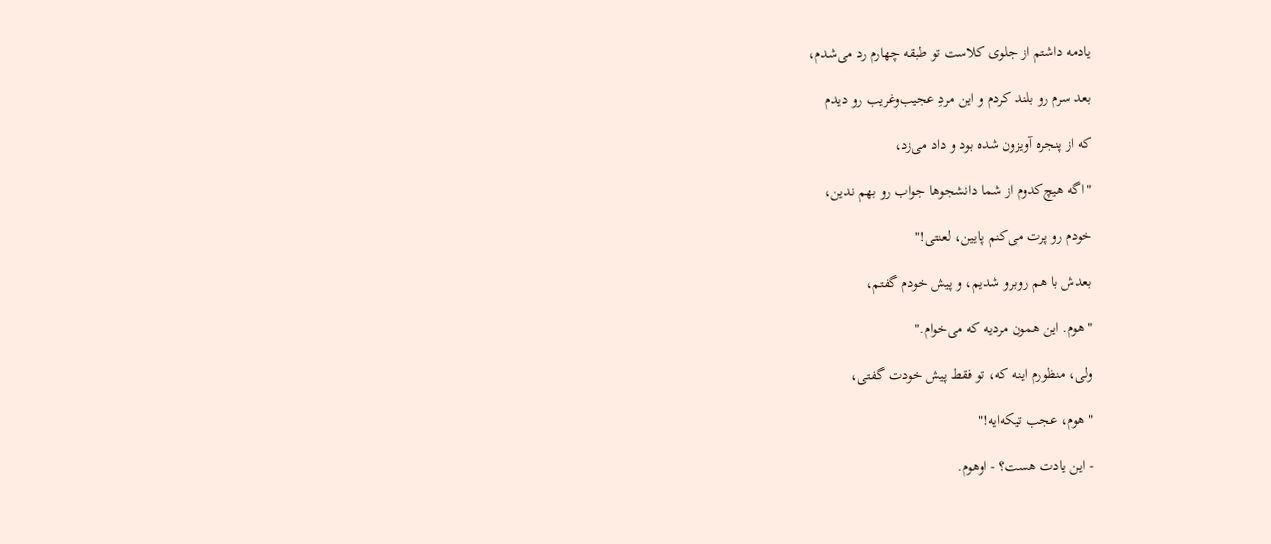یادمه داشتم از جلوی کلاست تو طبقه چهارم رد می‌شدم،

بعد سرم رو بلند کردم و این مردِ عجیب‌وغریب رو دیدم

که از پنجره آویزون شده بود و داد می‌زد،

"اگه هیچ‌کدوم از شما دانشجوها جواب رو بهم ندین،

خودم رو پرت می‌کنم پایین، لعنتی!"

بعدش با هم روبرو شدیم، و پیش خودم گفتم،

"هوم. این همون مردیه که می‌خوام."

ولی، منظورم اینه که، تو فقط پیش خودت گفتی،

"هوم، عجب تیکه‌ایه!"

- این یادت هست؟ - اوهوم.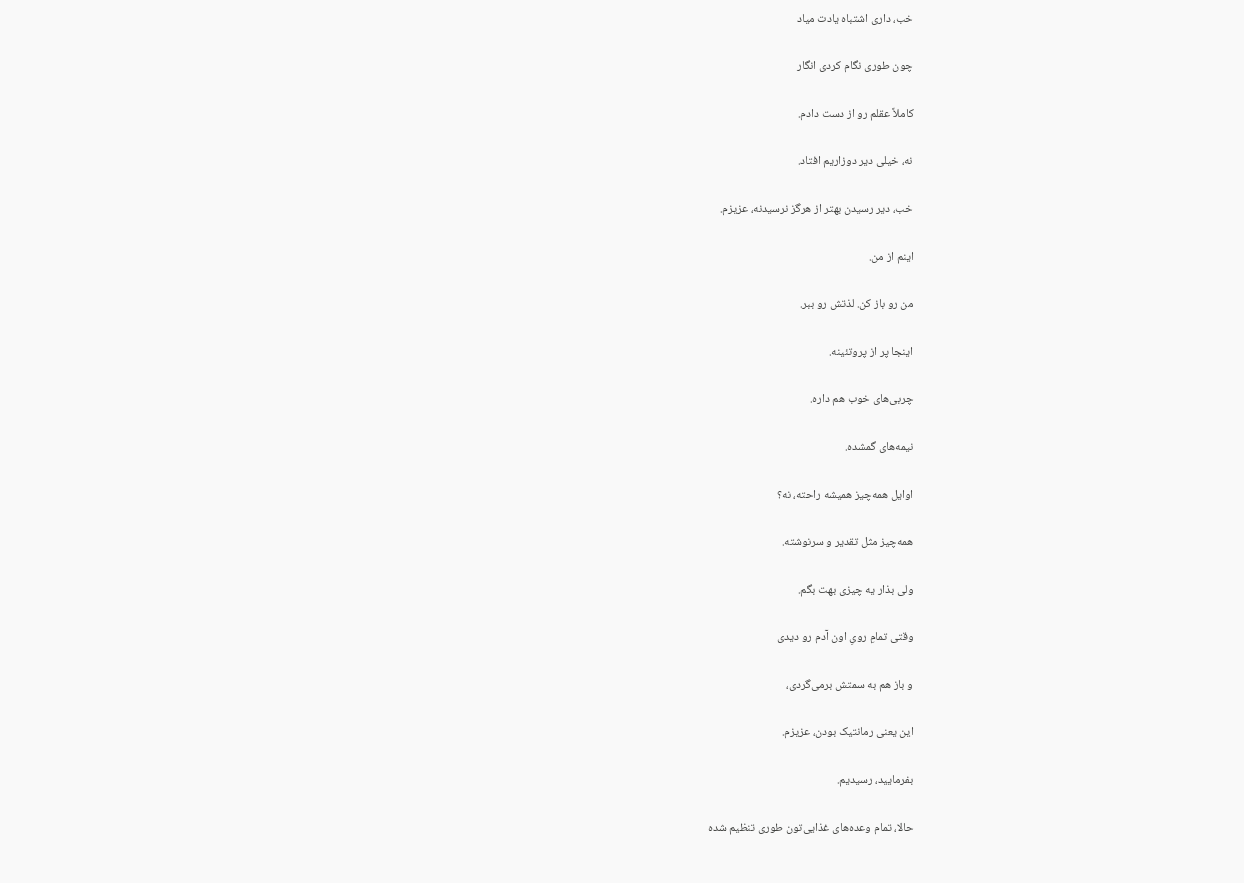خب، داری اشتباه یادت میاد

چون طوری نگام کردی انگار

کاملاً عقلم رو از دست دادم.

نه، خیلی دیر دوزاریم افتاد.

خب، دیر رسیدن بهتر از هرگز نرسیدنه، عزیزم.

اینم از من.

من رو باز کن. لذتش رو ببر.

اینجا پر از پروتئینه.

چربی‌های خوب هم داره.

نیمه‌های گمشده.

اوایل همه‌چیز همیشه راحته، نه؟

همه‌چیز مثل تقدیر و سرنوشته.

ولی بذار یه چیزی بهت بگم.

وقتی تمامِ رویِ اون آدم رو دیدی

و باز هم به سمتش برمی‌گردی،

این یعنی رمانتیک بودن، عزیزم.

بفرمایید، رسیدیم.

حالا، تمام وعده‌های غذایی‌تون طوری تنظیم شده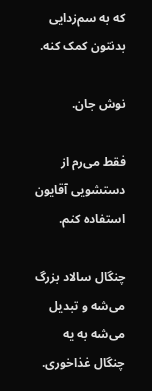که به سم‌زدایی بدنتون کمک کنه.

نوش جان.

فقط می‌رم از دستشویی آقایون استفاده کنم.

چنگال سالاد بزرگ می‌شه و تبدیل می‌شه به یه چنگال غذاخوری.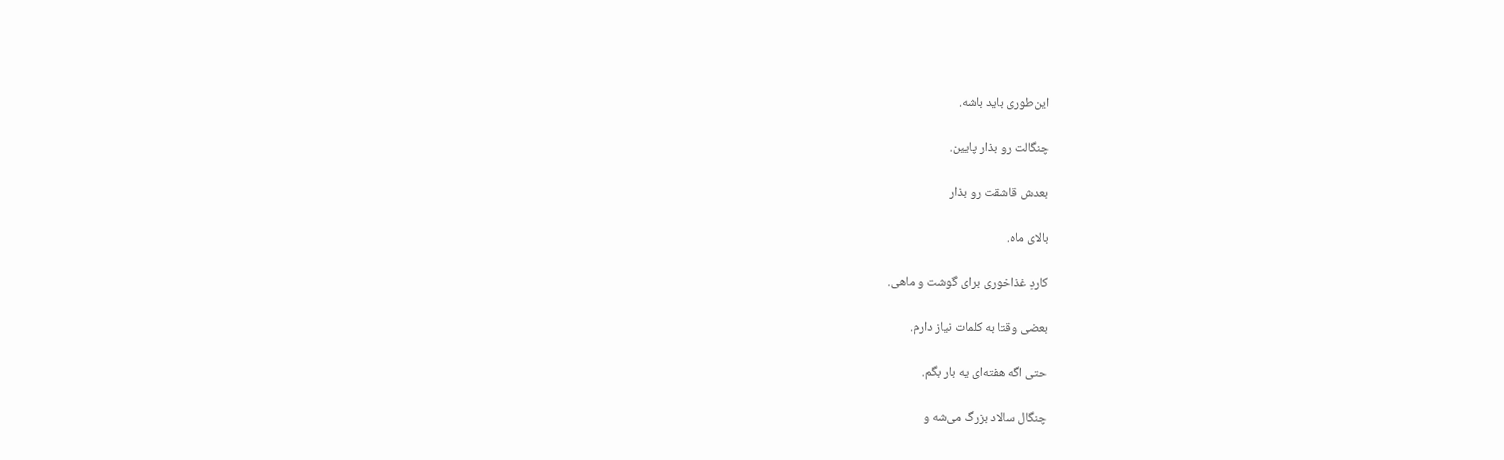این‌طوری باید باشه.

چنگالت رو بذار پایین.

بعدش قاشقت رو بذار

بالای ماه.

کاردِ غذاخوری برای گوشت و ماهی.

بعضی وقتا به کلمات نیاز دارم.

حتی اگه هفته‌ای یه بار بگم.

چنگال سالاد بزرگ می‌شه و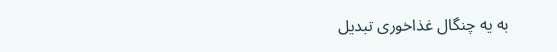به یه چنگال غذاخوری تبدیل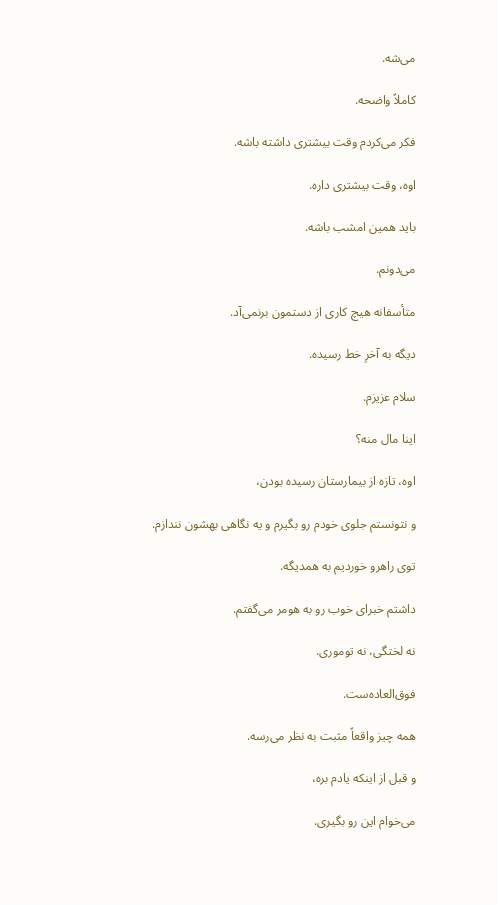می‌شه.

کاملاً واضحه.

فکر می‌کردم وقت بیشتری داشته باشه.

اوه، وقت بیشتری داره.

باید همین امشب باشه.

می‌دونم.

متأسفانه هیچ کاری از دستمون برنمی‌آد.

دیگه به آخرِ خط رسیده.

سلام عزیزم.

اینا مال منه؟

اوه، تازه از بیمارستان رسیده بودن،

و نتونستم جلوی خودم رو بگیرم و یه نگاهی بهشون نندازم.

توی راهرو خوردیم به همدیگه.

داشتم خبرای خوب رو به هومر می‌گفتم.

نه لختگی، نه توموری.

فوق‌العاده‌ست.

همه چیز واقعاً مثبت به نظر می‌رسه.

و قبل از اینکه یادم بره،

می‌خوام این رو بگیری.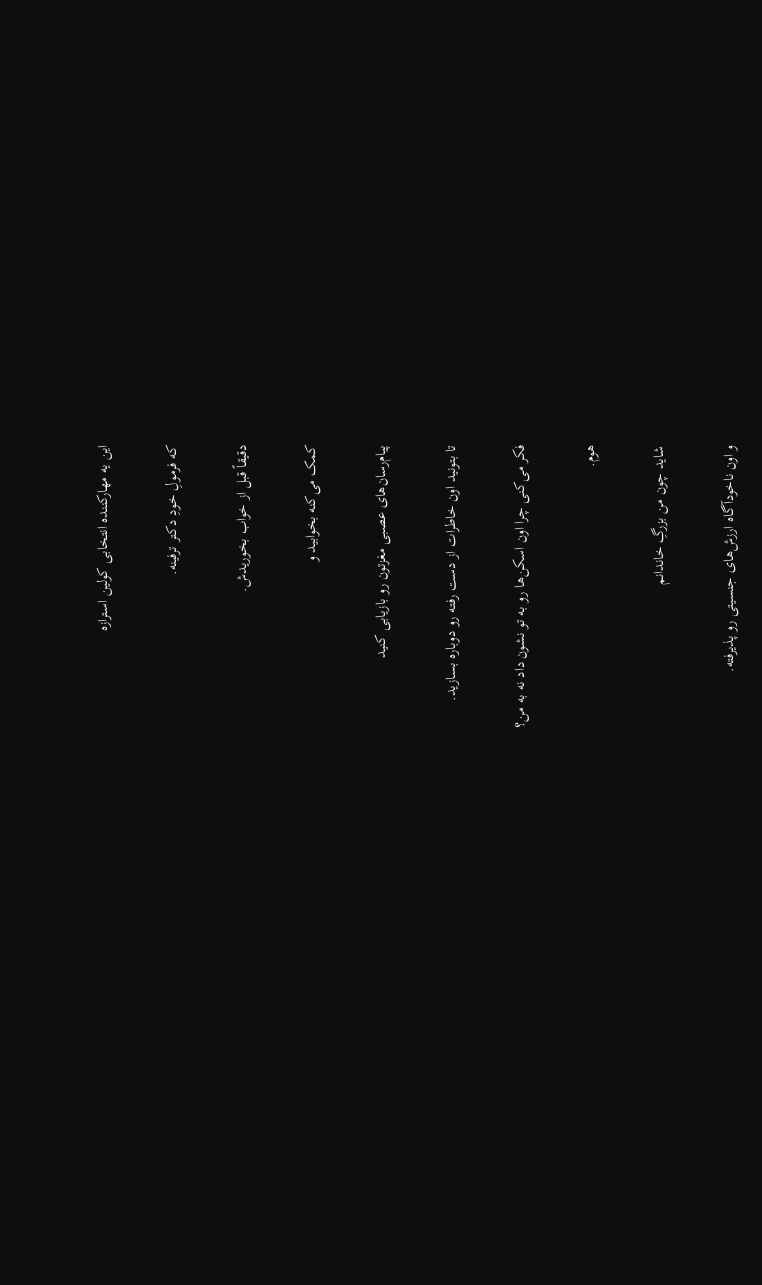این یه مهارکننده انتخابی کولین استرازه‌

که فرمولِ خودِ دکتر ترفینه.

دقیقاً قبل از خواب بخوریدش.

کمک می‌کنه بخوابید و

پیام‌رسان‌های عصبی مغزتون رو بازیابی کنید

تا بتونید اون خاطرات از دست رفته رو دوباره بسازید.

فکر می‌کنی چرا اون اسکن‌ها رو به تو نشون داد نه به من؟

هوم.

شاید چون من بزرگِ خاندانم

و اون ناخودآگاه ارزش‌های جنسیتی رو پذیرفته.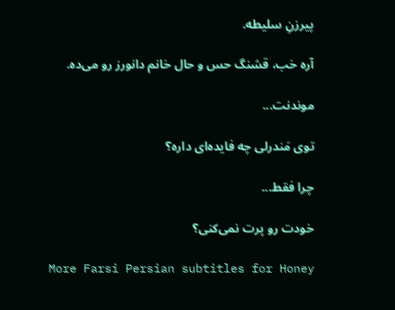پیرزنِ سلیطه.

آره خب، قشنگ حس و حال خانم دانورز رو می‌ده.

موندنت...

توی مَندرلی چه فایده‌ای داره؟

چرا فقط...

خودت رو پرت نمی‌کنی؟

More Farsi Persian subtitles for Honey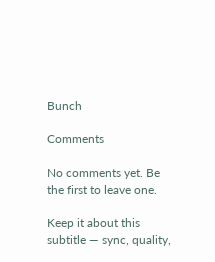Bunch

Comments

No comments yet. Be the first to leave one.

Keep it about this subtitle — sync, quality,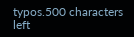typos.500 characters left